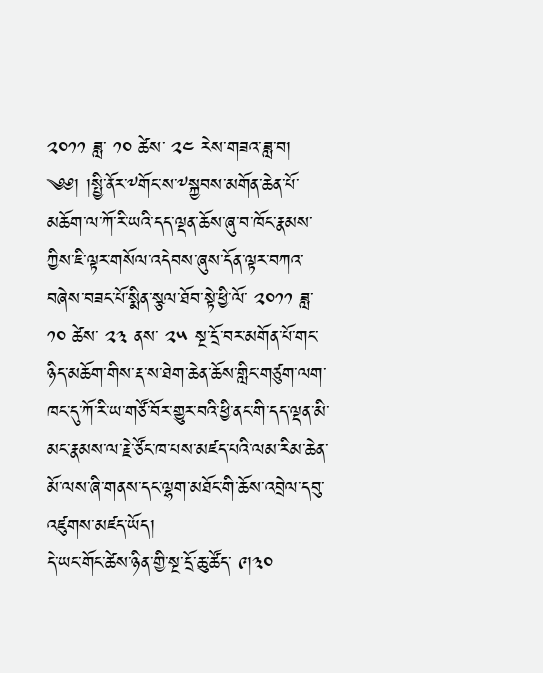༢༠༡༡ ཟླ་ ༡༠ ཚེས་ ༢༤ རེས་གཟའ་ཟླ་བ།
༄༅། །སྤྱི་ནོར་༸གོང་ས་༸སྐྱབས་མགོན་ཆེན་པོ་མཆོག་ལ་ཀོ་རི་ཡའི་དད་ལྡན་ཆོས་ཞུ་བ་ཁོང་རྣམས་ཀྱིས་ཇི་ལྟར་གསོལ་འདེབས་ཞུས་དོན་ལྟར་བཀའ་བཞེས་བཟང་པོ་སྨིན་སྩལ་ཐོབ་སྟེ་ཕྱི་ལོ་ ༢༠༡༡ ཟླ་ ༡༠ ཚེས་ ༢༣ ནས་ ༢༥ སྔ་དྲོ་བར་མགོན་པོ་གང་ཉིད་མཆོག་གིས་རྡ་ས་ཐེག་ཆེན་ཆོས་གླིང་གཙུག་ལག་ཁང་དུ་ཀོ་རི་ཡ་གཙོ་བོར་གྱུར་བའི་ཕྱི་ནང་གི་དད་ལྡན་མི་མང་རྣམས་ལ་རྗེ་ཙོང་ཁ་པས་མཛད་པའི་ལམ་རིམ་ཆེན་མོ་ལས་ཞི་གནས་དང་ལྷག་མཐོང་གི་ཆོས་འབྲེལ་དབུ་འཛུགས་མཛད་ཡོད།
དེ་ཡང་གོང་ཚེས་ཉིན་གྱི་སྔ་དྲོ་ཆུ་ཚོད་ ༩།༣༠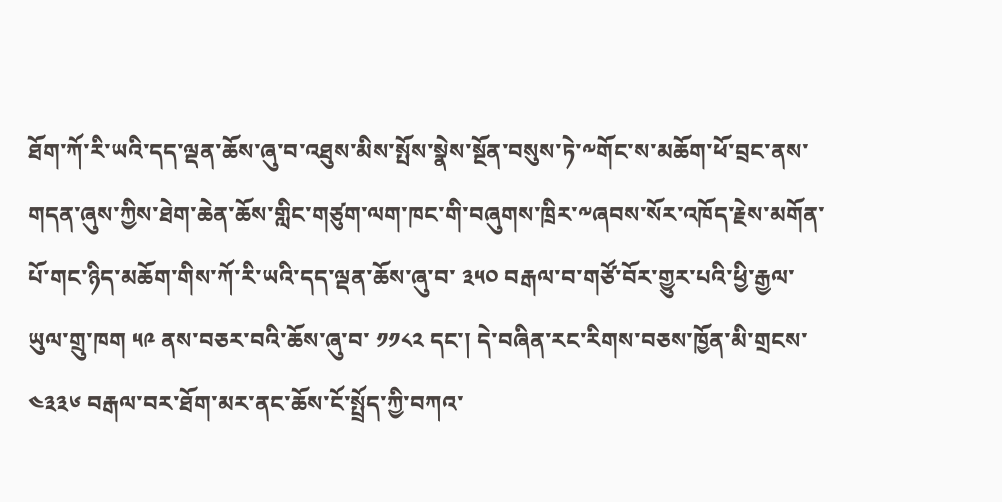ཐོག་ཀོ་རི་ཡའི་དད་ལྡན་ཆོས་ཞུ་བ་འཐུས་མིས་སྤོས་སྣེས་སྔོན་བསུས་ཏེ་༸གོང་ས་མཆོག་ཕོ་བྲང་ནས་གདན་ཞུས་ཀྱིས་ཐེག་ཆེན་ཆོས་གླིང་གཙུག་ལག་ཁང་གི་བཞུགས་ཁྲིར་༸ཞབས་སོར་འཁོད་རྗེས་མགོན་པོ་གང་ཉིད་མཆོག་གིས་ཀོ་རི་ཡའི་དད་ལྡན་ཆོས་ཞུ་བ་ ༣༥༠ བརྒལ་བ་གཙོ་བོར་གྱུར་པའི་ཕྱི་རྒྱལ་ཡུལ་གྲུ་ཁག ༥༩ ནས་བཅར་བའི་ཆོས་ཞུ་བ་ ༡༡༨༢ དང་། དེ་བཞིན་རང་རིགས་བཅས་ཁྱོན་མི་གྲངས་ ༤༣༣༦ བརྒལ་བར་ཐོག་མར་ནང་ཆོས་ངོ་སྤྲོད་ཀྱི་བཀའ་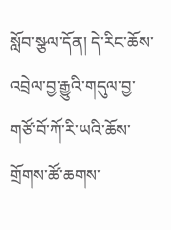སློབ་སྩལ་དོན། དེ་རིང་ཆོས་འབྲེལ་བྱ་རྒྱུའི་གདུལ་བྱ་གཙོ་བོ་ཀོ་རི་ཡའི་ཆོས་གྲོགས་ཚོ་ཆགས་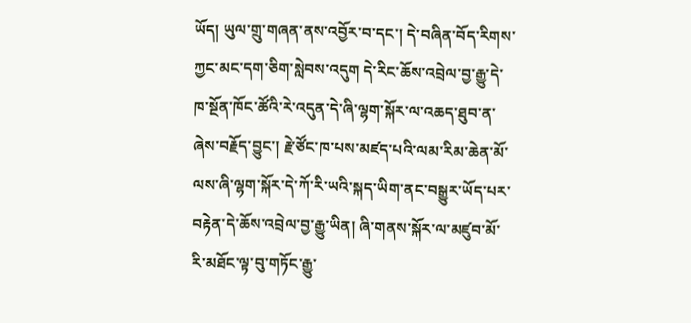ཡོད། ཡུལ་གྲུ་གཞན་ནས་འབྱོར་བ་དང་། དེ་བཞིན་བོད་རིགས་ཀྱང་མང་དག་ཅིག་སླེབས་འདུག དེ་རིང་ཆོས་འབྲེལ་བྱ་རྒྱུ་དེ་ཁ་སྔོན་ཁོང་ཚོའི་རེ་འདུན་དེ་ཞི་ལྷག་སྐོར་ལ་འཆད་ཐུབ་ན་ཞེས་བརྗོད་བྱུང་། རྗེ་ཙོང་ཁ་པས་མཛད་པའི་ལམ་རིམ་ཆེན་མོ་ལས་ཞི་ལྷག་སྐོར་དེ་ཀོ་རི་ཡའི་སྐད་ཡིག་ནང་བསྒྱུར་ཡོད་པར་བརྟེན་དེ་ཆོས་འབྲེལ་བྱ་རྒྱུ་ཡིན། ཞི་གནས་སྐོར་ལ་མཛུབ་མོ་རི་མཐོང་ལྟ་བུ་གཏོང་རྒྱུ་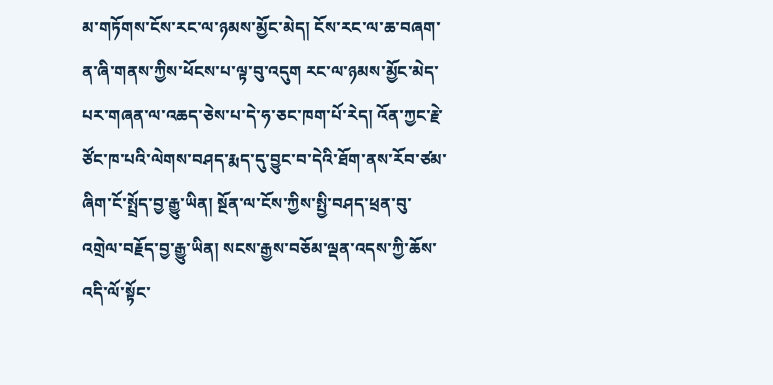མ་གཏོགས་ངོས་རང་ལ་ཉམས་མྱོང་མེད། ངོས་རང་ལ་ཆ་བཞག་ན་ཞི་གནས་ཀྱིས་ཕོངས་པ་ལྟ་བུ་འདུག རང་ལ་ཉམས་མྱོང་མེད་པར་གཞན་ལ་འཆད་ཅེས་པ་དེ་ཧ་ཅང་ཁག་པོ་རེད། འོན་ཀྱང་རྗེ་ཙོང་ཁ་པའི་ལེགས་བཤད་རྨད་དུ་བྱུང་བ་དེའི་ཐོག་ནས་རོབ་ཙམ་ཞིག་ངོ་སྤྲོད་བྱ་རྒྱུ་ཡིན། སྔོན་ལ་ངོས་ཀྱིས་སྤྱི་བཤད་ཕྲན་བུ་འགྲེལ་བརྗོད་བྱ་རྒྱུ་ཡིན། སངས་རྒྱས་བཅོམ་ལྡན་འདས་ཀྱི་ཆོས་འདི་ལོ་སྟོང་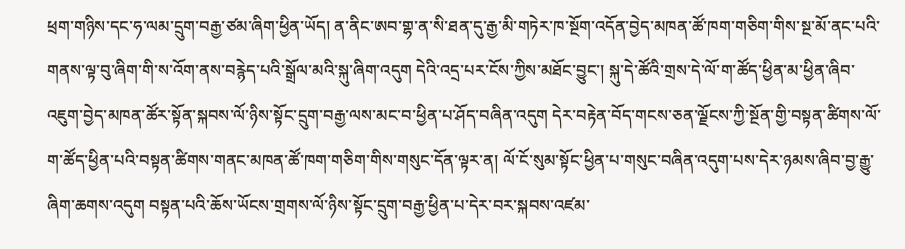ཕྲག་གཉིས་དང་ཧ་ལམ་དྲུག་བརྒྱ་ཙམ་ཞིག་ཕྱིན་ཡོད། ན་ནིང་ཨབ་གྷ་ན་སི་ཐན་དུ་རྒྱ་མི་གཏེར་ཁ་སྔོག་འདོན་བྱེད་མཁན་ཚོ་ཁག་གཅིག་གིས་སྔ་མོ་ནང་པའི་གནས་ལྟ་བུ་ཞིག་གི་ས་འོག་ནས་བརྙེད་པའི་སྒྲོལ་མའི་སྐུ་ཞིག་འདུག དེའི་འདྲ་པར་ངོས་ཀྱིས་མཐོང་བྱུང་། སྐུ་དེ་ཚོའི་གྲས་དེ་ལོ་ག་ཚོད་ཕྱིན་མ་ཕྱིན་ཞིབ་འཇུག་བྱེད་མཁན་ཚོར་སྟོན་སྐབས་ལོ་ཉིས་སྟོང་དྲུག་བརྒྱ་ལས་མང་བ་ཕྱིན་པ་ཤོད་བཞིན་འདུག དེར་བརྟེན་བོད་གངས་ཅན་ལྗོངས་ཀྱི་སྔོན་གྱི་བསྟན་ཚིགས་ལོ་ག་ཚོད་ཕྱིན་པའི་བསྟན་ཚིགས་གནང་མཁན་ཚོ་ཁག་གཅིག་གིས་གསུང་དོན་ལྟར་ན། ལོ་ངོ་སུམ་སྟོང་ཕྱིན་པ་གསུང་བཞིན་འདུག་པས་དེར་ཉམས་ཞིབ་བྱ་རྒྱུ་ཞིག་ཆགས་འདུག བསྟན་པའི་ཆོས་ཡོངས་གྲགས་ལོ་ཉིས་སྟོང་དྲུག་བརྒྱ་ཕྱིན་པ་དེར་བར་སྐབས་འཛམ་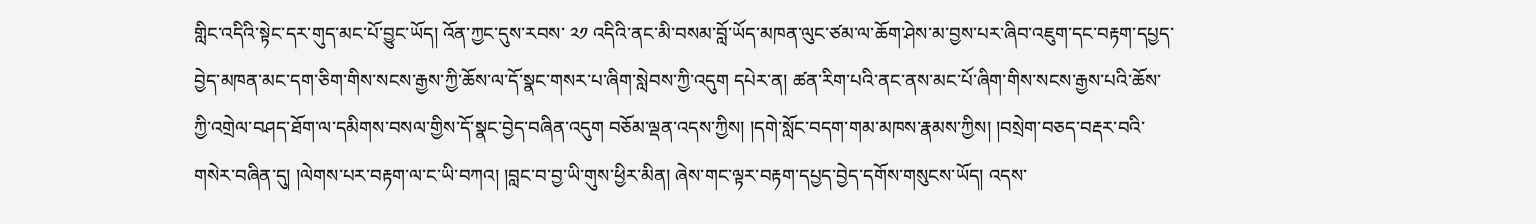གླིང་འདིའི་སྟེང་དར་གུད་མང་པོ་བྱུང་ཡོད། འོན་ཀྱང་དུས་རབས་ ༢༡ འདིའི་ནང་མི་བསམ་བློ་ཡོད་མཁན་ལུང་ཙམ་ལ་ཆོག་ཤེས་མ་བྱས་པར་ཞིབ་འཇུག་དང་བརྟག་དཔྱད་བྱེད་མཁན་མང་དག་ཅིག་གིས་སངས་རྒྱས་ཀྱི་ཆོས་ལ་དོ་སྣང་གསར་པ་ཞིག་སླེབས་ཀྱི་འདུག དཔེར་ན། ཚན་རིག་པའི་ནང་ནས་མང་པོ་ཞིག་གིས་སངས་རྒྱས་པའི་ཆོས་ཀྱི་འགྲེལ་བཤད་ཐོག་ལ་དམིགས་བསལ་གྱིས་དོ་སྣང་བྱེད་བཞིན་འདུག བཅོམ་ལྡན་འདས་ཀྱིས། །དགེ་སློང་བདག་གམ་མཁས་རྣམས་ཀྱིས། །བསྲེག་བཅད་བརྡར་བའི་གསེར་བཞིན་དུ། །ལེགས་པར་བརྟག་ལ་ང་ཡི་བཀའ། །བླང་བ་བྱ་ཡི་གུས་ཕྱིར་མིན། ཞེས་གང་ལྟར་བརྟག་དཔྱད་བྱེད་དགོས་གསུངས་ཡོད། འདས་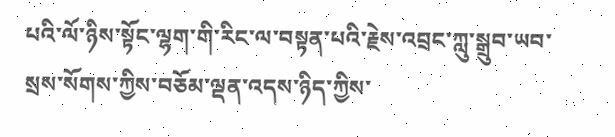པའི་ལོ་ཉིས་སྟོང་ལྷག་གི་རིང་ལ་བསྟན་པའི་རྗེས་འབྲང་ཀླུ་སྒྲུབ་ཡབ་སྲས་སོགས་ཀྱིས་བཅོམ་ལྡན་འདས་ཉིད་ཀྱིས་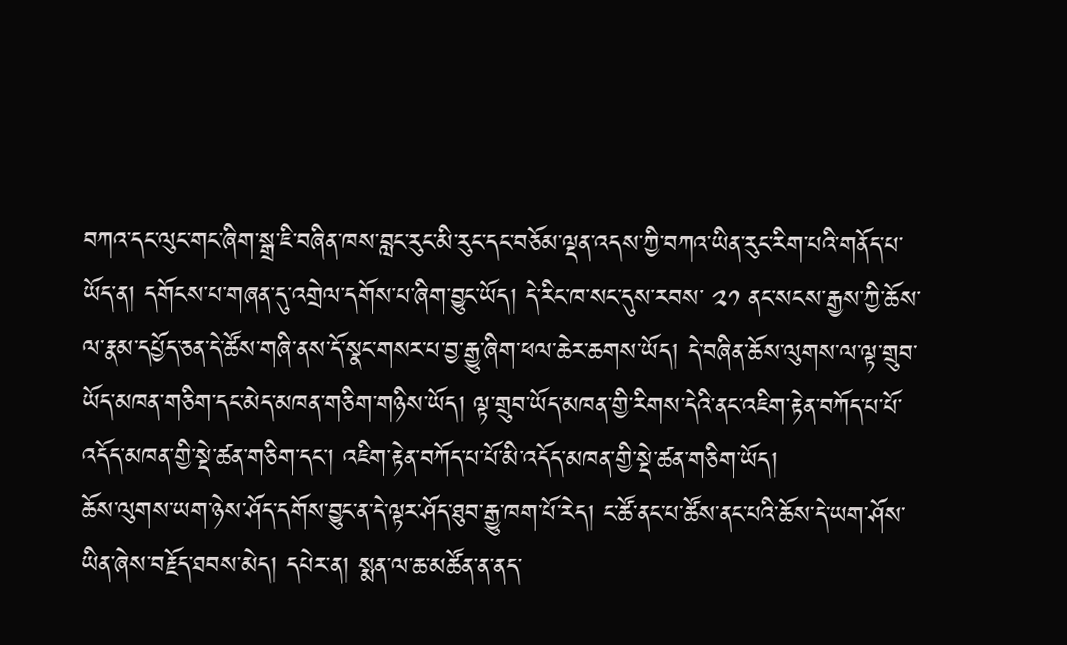བཀའ་དང་ལུང་གང་ཞིག་སྒྲ་ཇི་བཞིན་ཁས་བླང་རུང་མི་རུང་དང་བཅོམ་ལྡན་འདས་ཀྱི་བཀའ་ཡིན་རུང་རིག་པའི་གནོད་པ་ཡོད་ན། དགོངས་པ་གཞན་དུ་འགྲེལ་དགོས་པ་ཞིག་བྱུང་ཡོད། དེ་རིང་ཁ་སང་དུས་རབས་ ༢༡ ནང་སངས་རྒྱས་ཀྱི་ཆོས་ལ་རྣམ་དཔྱོད་ཅན་དེ་ཚོས་གཞི་ནས་དོ་སྣང་གསར་པ་བྱ་རྒྱུ་ཞིག་ཕལ་ཆེར་ཆགས་ཡོད། དེ་བཞིན་ཆོས་ལུགས་ལ་ལྟ་གྲུབ་ཡོད་མཁན་གཅིག་དང་མེད་མཁན་གཅིག་གཉིས་ཡོད། ལྟ་གྲུབ་ཡོད་མཁན་གྱི་རིགས་དེའི་ནང་འཇིག་རྟེན་བཀོད་པ་པོ་འདོད་མཁན་གྱི་སྡེ་ཚན་གཅིག་དང་། འཇིག་རྟེན་བཀོད་པ་པོ་མི་འདོད་མཁན་གྱི་སྡེ་ཚན་གཅིག་ཡོད།
ཆོས་ལུགས་ཡག་ཉེས་ཤོད་དགོས་བྱུང་ན་དེ་ལྟར་ཤོད་ཐུབ་རྒྱུ་ཁག་པོ་རེད། ང་ཚོ་ནང་པ་ཚོས་ནང་པའི་ཆོས་དེ་ཡག་ཤོས་ཡིན་ཞེས་བརྗོད་ཐབས་མེད། དཔེར་ན། སྨན་ལ་ཆ་མཚོན་ན་ནད་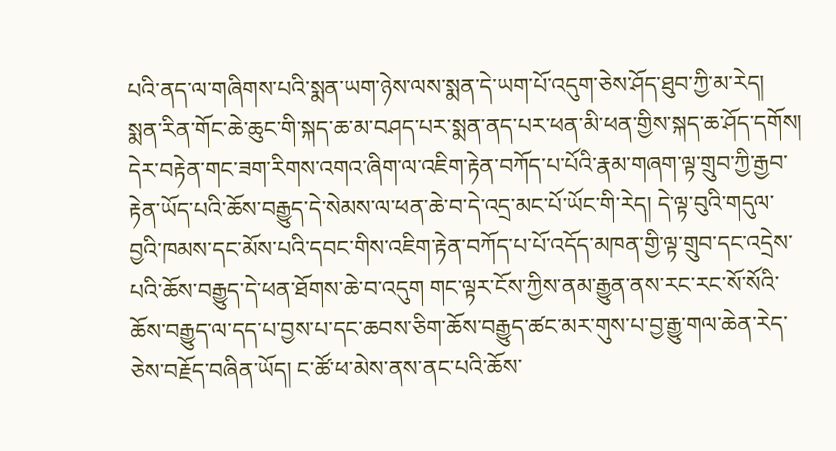པའི་ནད་ལ་གཞིགས་པའི་སྨན་ཡག་ཉེས་ལས་སྨན་དེ་ཡག་པོ་འདུག་ཅེས་ཤོད་ཐུབ་ཀྱི་མ་རེད། སྨན་རིན་གོང་ཆེ་ཆུང་གི་སྐད་ཆ་མ་བཤད་པར་སྨན་ནད་པར་ཕན་མི་ཕན་གྱིས་སྐད་ཆ་ཤོད་དགོས། དེར་བརྟེན་གང་ཟག་རིགས་འགའ་ཞིག་ལ་འཇིག་རྟེན་བཀོད་པ་པོའི་རྣམ་གཞག་ལྟ་གྲུབ་ཀྱི་རྒྱབ་རྟེན་ཡོད་པའི་ཆོས་བརྒྱུད་དེ་སེམས་ལ་ཕན་ཆེ་བ་དེ་འདྲ་མང་པོ་ཡོང་གི་རེད། དེ་ལྟ་བུའི་གདུལ་བྱའི་ཁམས་དང་མོས་པའི་དབང་གིས་འཇིག་རྟེན་བཀོད་པ་པོ་འདོད་མཁན་གྱི་ལྟ་གྲུབ་དང་འདྲེས་པའི་ཆོས་བརྒྱུད་དེ་ཕན་ཐོགས་ཆེ་བ་འདུག གང་ལྟར་ངོས་ཀྱིས་ནམ་རྒྱུན་ནས་རང་རང་སོ་སོའི་ཆོས་བརྒྱུད་ལ་དད་པ་བྱས་པ་དང་ཆབས་ཅིག་ཆོས་བརྒྱུད་ཚང་མར་གུས་པ་བྱ་རྒྱུ་གལ་ཆེན་རེད་ཅེས་བརྗོད་བཞིན་ཡོད། ང་ཚོ་ཕ་མེས་ནས་ནང་པའི་ཆོས་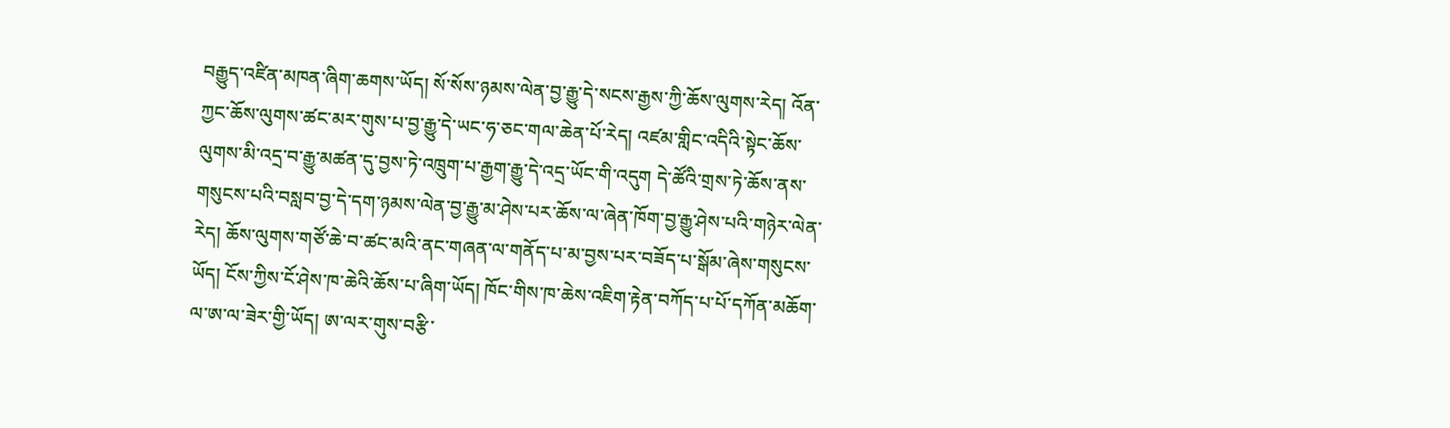བརྒྱུད་འཛིན་མཁན་ཞིག་ཆགས་ཡོད། སོ་སོས་ཉམས་ལེན་བྱ་རྒྱུ་དེ་སངས་རྒྱས་ཀྱི་ཆོས་ལུགས་རེད། འོན་ཀྱང་ཆོས་ལུགས་ཚང་མར་གུས་པ་བྱ་རྒྱུ་དེ་ཡང་ཧ་ཅང་གལ་ཆེན་པོ་རེད། འཛམ་གླིང་འདིའི་སྟེང་ཆོས་ལུགས་མི་འདྲ་བ་རྒྱུ་མཚན་དུ་བྱས་ཏེ་འཁྲུག་པ་རྒྱག་རྒྱུ་དེ་འདྲ་ཡོང་གི་འདུག དེ་ཚོའི་གྲས་ཏེ་ཆོས་ནས་གསུངས་པའི་བསླབ་བྱ་དེ་དག་ཉམས་ལེན་བྱ་རྒྱུ་མ་ཤེས་པར་ཆོས་ལ་ཞེན་ཁོག་བྱ་རྒྱུ་ཤེས་པའི་གཉེར་ལེན་རེད། ཆོས་ལུགས་གཙོ་ཆེ་བ་ཚང་མའི་ནང་གཞན་ལ་གནོད་པ་མ་བྱས་པར་བཟོད་པ་སྒོམ་ཞེས་གསུངས་ཡོད། ངོས་ཀྱིས་ངོ་ཤེས་ཁ་ཆེའི་ཆོས་པ་ཞིག་ཡོད། ཁོང་གིས་ཁ་ཆེས་འཇིག་རྟེན་བཀོད་པ་པོ་དཀོན་མཆོག་ལ་ཨ་ལ་ཟེར་གྱི་ཡོད། ཨ་ལར་གུས་བརྩི་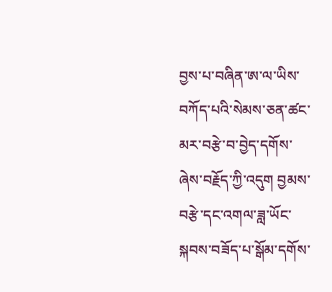བྱས་པ་བཞིན་ཨ་ལ་ཡིས་བཀོད་པའི་སེམས་ཅན་ཚང་མར་བརྩེ་བ་བྱེད་དགོས་ཞེས་བརྗོད་ཀྱི་འདུག བྱམས་བརྩེ་དང་འགལ་ཟླ་ཡོང་སྐབས་བཟོད་པ་སྒོམ་དགོས་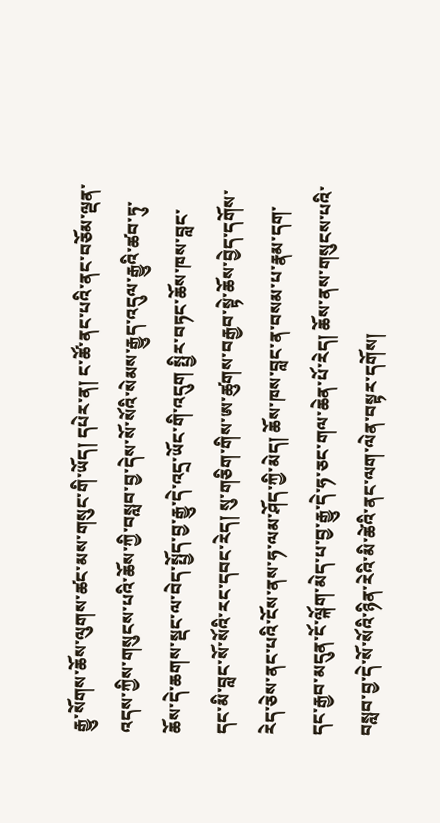རྒྱུ་སོགས་ཆོས་ལུགས་ཚང་མས་གསུང་གི་ཡོད། དཔེར་ན། ང་ཚོ་ནང་པའི་ནང་བཅོམ་ལྡན་འདས་ཀྱིས་གསུངས་པའི་ཆོས་ཀྱི་བསླབ་བྱ་དེས་སོ་སོའི་སེམས་རྒྱུད་འདུལ་རྒྱུའི་ཚབ་ཏུ་ཆོས་དེ་ཆགས་སྡང་ལ་བེད་སྤྱོད་བྱ་རྒྱུ་དེ་འདྲ་ཡོང་གི་འདུག སྤྱིར་བཏང་ཆོས་ཁས་བླང་དང་མི་བླང་སོ་སོའི་རང་དབང་རེད། སུ་གཅིག་གིས་ཨ་ཚུགས་བརྒྱབ་སྟེ་ཆོས་བྱེད་དགོས་རེད་ཅེས་ནང་པའི་ངོས་ནས་ཧ་ལམ་ཤོད་ཀྱི་མེད། ཆོས་ཁས་བླང་ན་བསམ་པ་རྣམ་དག་དང་རྒྱབ་མདུན་ངོ་ལྐོག་མེད་པ་བྱ་རྒྱུ་དེ་ཧ་ཅང་གལ་ཆེན་པོ་རེད། ཆོས་ནས་གསུངས་པའི་བསླབ་བྱ་དེ་སོ་སོའི་ཉིན་རེའི་མི་ཚེའི་ནང་ལག་ལེན་བསྟར་དགོས།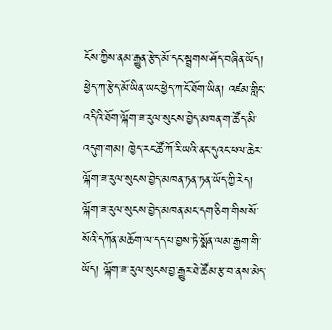ངོས་ཀྱིས་ནམ་རྒྱུན་རྩེད་མོ་དང་སྦྲགས་ཤོད་བཞིན་ཡོད། ཕྱེད་ཀ་རྩེད་མོ་ཡིན་ཡང་ཕྱེད་ཀ་ངོ་ཐོག་ཡིན། འཛམ་གླིང་འདིའི་ཐོག་ལྐོག་ཟ་རུལ་སུངས་བྱེད་མཁན་ག་ཚོད་མི་འདུག་གམ། ཁྱེད་རང་ཚོ་ཀོ་རི་ཡའི་ནང་དུའང་ཕལ་ཆེར་ལྐོག་ཟ་རུལ་སུངས་བྱེད་མཁན་ཏན་ཏན་ཡོད་ཀྱི་རེད། ལྐོག་ཟ་རུལ་སུངས་བྱེད་མཁན་མང་དག་ཅིག་གིས་སོ་སོའི་དཀོན་མཆོག་ལ་དད་པ་བྱས་ཏེ་སྨོན་ལམ་རྒྱག་གི་ཡོད། ལྐོག་ཟ་རུལ་སུངས་བྱ་རྒྱུར་ཐེ་ཚོམ་རྩ་བ་ནས་མེད་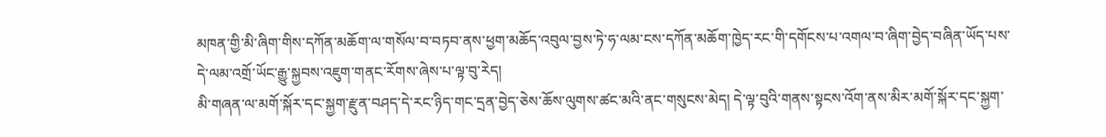མཁན་གྱི་མི་ཞིག་གིས་དཀོན་མཆོག་ལ་གསོལ་བ་བཏབ་ནས་ཕྱག་མཆོད་འབུལ་བྱས་ཏེ་ཧ་ལམ་ངས་དཀོན་མཆོག་ཁྱེད་རང་གི་དགོངས་པ་འགལ་བ་ཞིག་བྱེད་བཞིན་ཡོད་པས་དེ་ལམ་འགྲོ་ཡོང་རྒྱུ་སྐྱབས་འཇུག་གནང་རོགས་ཞེས་པ་ལྟ་བུ་རེད།
མི་གཞན་ལ་མགོ་སྐོར་དང་སྐྱག་རྫུན་བཤད་དེ་རང་ཉིད་གང་དྲན་བྱེད་ཅེས་ཆོས་ལུགས་ཚང་མའི་ནང་གསུངས་མེད། དེ་ལྟ་བུའི་གནས་སྟངས་འོག་ནས་མིར་མགོ་སྐོར་དང་སྐྱག་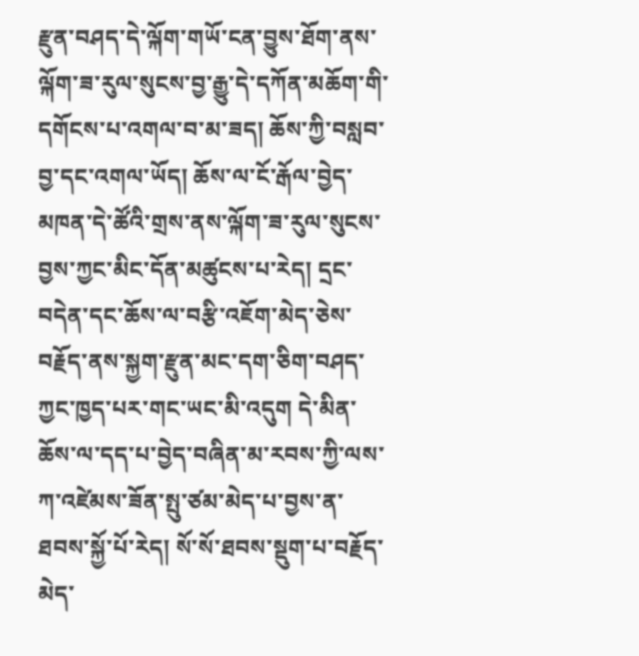རྫུན་བཤད་དེ་ལྐོག་གཡོ་ངན་བྱུས་ཐོག་ནས་ལྐོག་ཟ་རུལ་སུངས་བྱ་རྒྱུ་དེ་དཀོན་མཆོག་གི་དགོངས་པ་འགལ་བ་མ་ཟད། ཆོས་ཀྱི་བསླབ་བྱ་དང་འགལ་ཡོད། ཆོས་ལ་ངོ་རྒོལ་བྱེད་མཁན་དེ་ཚོའི་གྲས་ནས་ལྐོག་ཟ་རུལ་སུངས་བྱས་ཀྱང་མིང་དོན་མཚུངས་པ་རེད། དྲང་བདེན་དང་ཆོས་ལ་བརྩི་འཇོག་མེད་ཅེས་བརྗོད་ནས་སྐྱག་རྫུན་མང་དག་ཅིག་བཤད་ཀྱང་ཁྱད་པར་གང་ཡང་མི་འདུག དེ་མིན་ཆོས་ལ་དད་པ་བྱེད་བཞིན་མ་རབས་ཀྱི་ལས་ཀ་འཛེམས་ཟོན་སྤུ་ཙམ་མེད་པ་བྱས་ན་ཐབས་སྐྱོ་པོ་རེད། སོ་སོ་ཐབས་སྡུག་པ་བརྗོད་མེད་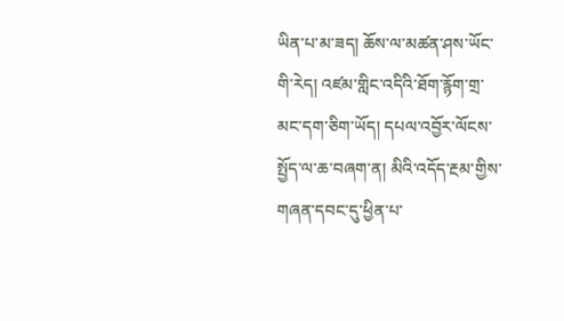ཡིན་པ་མ་ཟད། ཆོས་ལ་མཚན་ཤས་ཡོང་གི་རེད། འཛམ་གླིང་འདིའི་ཐོག་རྙོག་གྲ་མང་དག་ཅིག་ཡོད། དཔལ་འབྱོར་ལོངས་སྤྱོད་ལ་ཆ་བཞག་ན། མིའི་འདོད་རྔམ་གྱིས་གཞན་དབང་དུ་ཕྱིན་པ་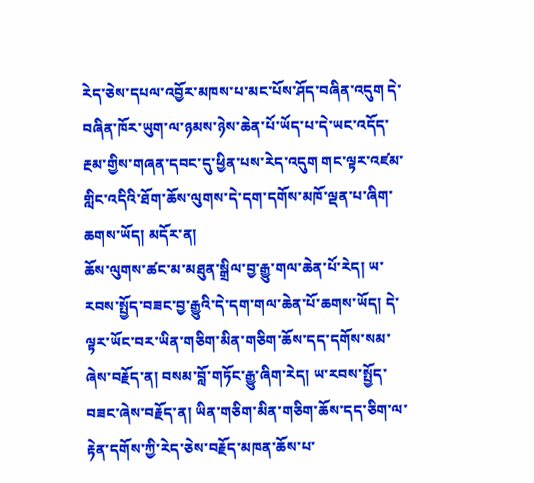རེད་ཅེས་དཔལ་འབྱོར་མཁས་པ་མང་པོས་ཤོད་བཞིན་འདུག དེ་བཞིན་ཁོར་ཡུག་ལ་ཉམས་ཉེས་ཆེན་པོ་ཡོད་པ་དེ་ཡང་འདོད་རྔམ་གྱིས་གཞན་དབང་དུ་ཕྱིན་པས་རེད་འདུག གང་ལྟར་འཛམ་གླིང་འདིའི་ཐོག་ཆོས་ལུགས་དེ་དག་དགོས་མཁོ་ལྡན་པ་ཞིག་ཆགས་ཡོད། མདོར་ན།
ཆོས་ལུགས་ཚང་མ་མཐུན་སྒྲིལ་བྱ་རྒྱུ་གལ་ཆེན་པོ་རེད། ཡ་རབས་སྤྱོད་བཟང་བྱ་རྒྱུའི་དེ་དག་གལ་ཆེན་པོ་ཆགས་ཡོད། དེ་ལྟར་ཡོང་བར་ཡིན་གཅིག་མིན་གཅིག་ཆོས་དད་དགོས་སམ་ཞེས་བརྗོད་ན། བསམ་བློ་གཏོང་རྒྱུ་ཞིག་རེད། ཡ་རབས་སྤྱོད་བཟང་ཞེས་བརྗོད་ན། ཡིན་གཅིག་མིན་གཅིག་ཆོས་དད་ཅིག་ལ་རྟེན་དགོས་ཀྱི་རེད་ཅེས་བརྗོད་མཁན་ཆོས་པ་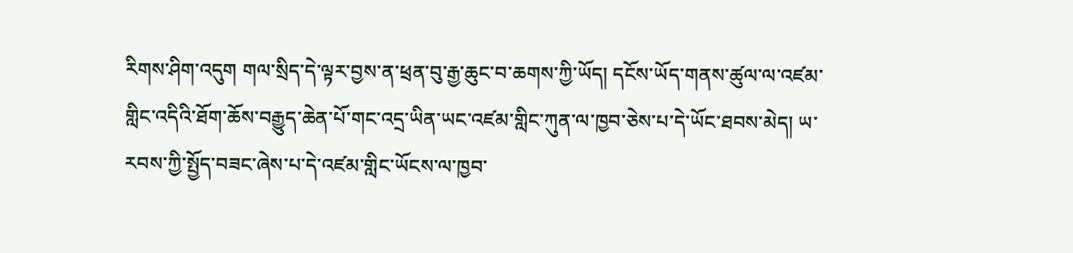རིགས་ཤིག་འདུག གལ་སྲིད་དེ་ལྟར་བྱས་ན་ཕྲན་བུ་རྒྱ་ཆུང་བ་ཆགས་ཀྱི་ཡོད། དངོས་ཡོད་གནས་ཚུལ་ལ་འཛམ་གླིང་འདིའི་ཐོག་ཆོས་བརྒྱུད་ཆེན་པོ་གང་འདྲ་ཡིན་ཡང་འཛམ་གླིང་ཀུན་ལ་ཁྱབ་ཅེས་པ་དེ་ཡོང་ཐབས་མེད། ཡ་རབས་ཀྱི་སྤྱོད་བཟང་ཞེས་པ་དེ་འཛམ་གླིང་ཡོངས་ལ་ཁྱབ་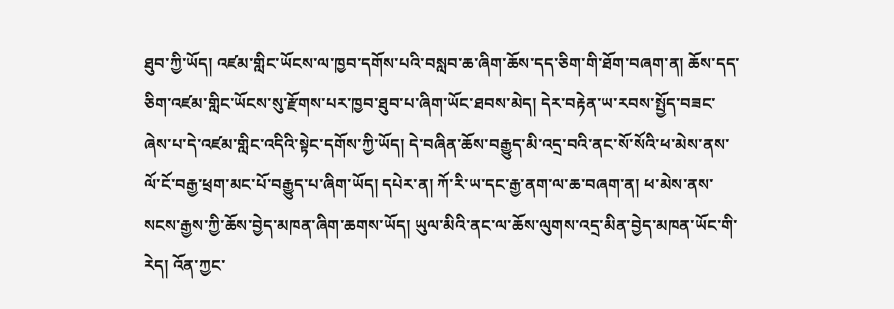ཐུབ་ཀྱི་ཡོད། འཛམ་གླིང་ཡོངས་ལ་ཁྱབ་དགོས་པའི་བསླབ་ཆ་ཞིག་ཆོས་དད་ཅིག་གི་ཐོག་བཞག་ན། ཆོས་དད་ཅིག་འཛམ་གླིང་ཡོངས་སུ་རྫོགས་པར་ཁྱབ་ཐུབ་པ་ཞིག་ཡོང་ཐབས་མེད། དེར་བརྟེན་ཡ་རབས་སྤྱོད་བཟང་ཞེས་པ་དེ་འཛམ་གླིང་འདིའི་སྟེང་དགོས་ཀྱི་ཡོད། དེ་བཞིན་ཆོས་བརྒྱུད་མི་འདྲ་བའི་ནང་སོ་སོའི་ཕ་མེས་ནས་ལོ་ངོ་བརྒྱ་ཕྲག་མང་པོ་བརྒྱུད་པ་ཞིག་ཡོད། དཔེར་ན། ཀོ་རི་ཡ་དང་རྒྱ་ནག་ལ་ཆ་བཞག་ན། ཕ་མེས་ནས་སངས་རྒྱས་ཀྱི་ཆོས་བྱེད་མཁན་ཞིག་ཆགས་ཡོད། ཡུལ་མིའི་ནང་ལ་ཆོས་ལུགས་འདྲ་མིན་བྱེད་མཁན་ཡོང་གི་རེད། འོན་ཀྱང་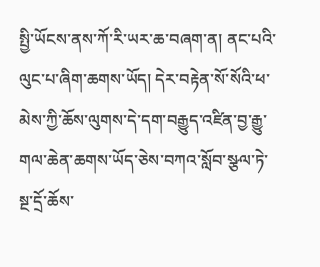སྤྱི་ཡོངས་ནས་ཀོ་རི་ཡར་ཆ་བཞག་ན། ནང་པའི་ལུང་པ་ཞིག་ཆགས་ཡོད། དེར་བརྟེན་སོ་སོའི་ཕ་མེས་ཀྱི་ཆོས་ལུགས་དེ་དག་བརྒྱུད་འཛིན་བྱ་རྒྱུ་གལ་ཆེན་ཆགས་ཡོད་ཅེས་བཀའ་སློབ་སྩལ་ཏེ་སྔ་དྲོ་ཆོས་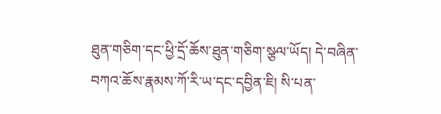ཐུན་གཅིག་དང་ཕྱི་དྲོ་ཆོས་ཐུན་གཅིག་སྩལ་ཡོད། དེ་བཞིན་བཀའ་ཆོས་རྣམས་ཀོ་རི་ཡ་དང་དབྱིན་ཇི། སི་པན་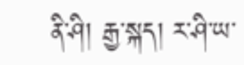ནི་ཤི། རྒྱ་སྐད། ར་ཤི་ཡ་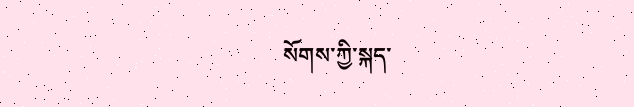སོགས་ཀྱི་སྐད་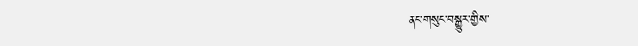ནང་གསུང་བསྒྱུར་གྱིས་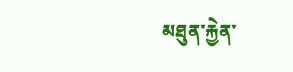མཐུན་རྐྱེན་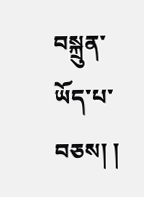བསྐྲུན་ཡོད་པ་བཅས། །